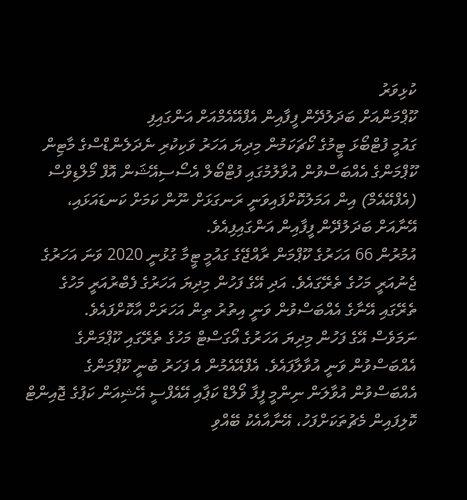ކުޅިވަރު
ކޫޕްމަންއަށް ބަދަލުދޭން ފީފާއިން އެފްއޭއެމްއަށް އަންގައިފި
ގައުމީ ފުޓްބޯޅަ ޓީމުގެ ކޯޗަކަމުން މިދިޔަ އަހަރު ވަކިކުރި ނެދަލެންޑްސްގެ މާޓިން ކޫޕްމަންގެ އެއްބަސްވުން އުވާލުމުގައި ފުޓްބޯލް އެސޯސިއޭޝަން އޮފް މޯލްޑިވްސް (އެފްއޭއެމް) އިން އަމަލުކޮށްފައިވަނީ ރަނގަޅަށް ނޫން ކަމަށް ކަނޑައަޅައި، އޭނާއަށް ބަދަލުދޭން ފީފާއިން އަންގައިފިއެވެ.
އުމުރުން 66 އަހަރުގެ ކޫޕްމަން ރާއްޖޭގެ ގައުމީ ޓީމާ ގުޅުނީ 2020 ވަނަ އަހަރުގެ ޖެނުއަރީ މަހުގެ ތެރޭގައެވެ. އަދި އޭގެ ފަހުން މިދިޔަ އަހަރުގެ ފެބްރުއަރީ މަހުގެ ތެރޭގައި އޭނާގެ އެއްބަސްވުން ވަނީ އިތުރު ތިން އަހަރަށް އާކޮށްފައެވެ.
ނަމަވެސް އޭގެ ފަހުން މިދިޔަ އަހަރުގެ އޯގަސްޓް މަހުގެ ތެރޭގައި ކޫޕްމަންގެ އެއްބަސްވުން ވަނީ އުވާލާފައެވެ. އެފްއޭއެމުން އެ ފަހަރު ބުނީ ކޫޕްމަންގެ އެއްބަސްވުން އުވާލަން ނިންމީ ފީފާ ވޯލްޑް ކަޕާއި އޭއެފްސީ އޭޝިއަން ކަޕުގެ ޖޮއިންޓް ކޮލިފައިން މެޗުތަކަށްފަހު، އޭނާއާއެކު ބޭއްވި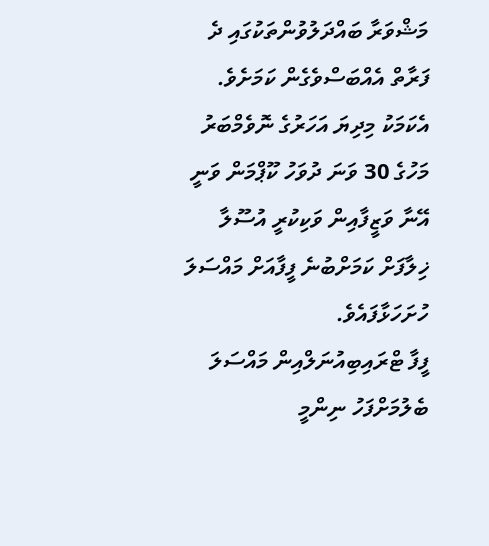މަޝްވަރާ ބައްދަލުވުންތަކުގައި ދެ ފަރާތް އެއްބަސްވެގެން ކަމަށެވެ. އެކަމަކު މިދިޔަ އަހަރުގެ ނޮވެމްބަރު މަހުގެ 30 ވަނަ ދުވަހު ކޫޕްމަން ވަނީ އޭނާ ވަޒީފާއިން ވަކިކުރީ އުސޫލާ ޚިލާފަށް ކަމަށްބުނެ ފީފާއަށް މައްސަލަ ހުށަހަޅާފައެވެ.
ފީފާ ޓްރައިބިއުނަލްއިން މައްސަލަ ބެލުމަށްފަހު ނިންމީ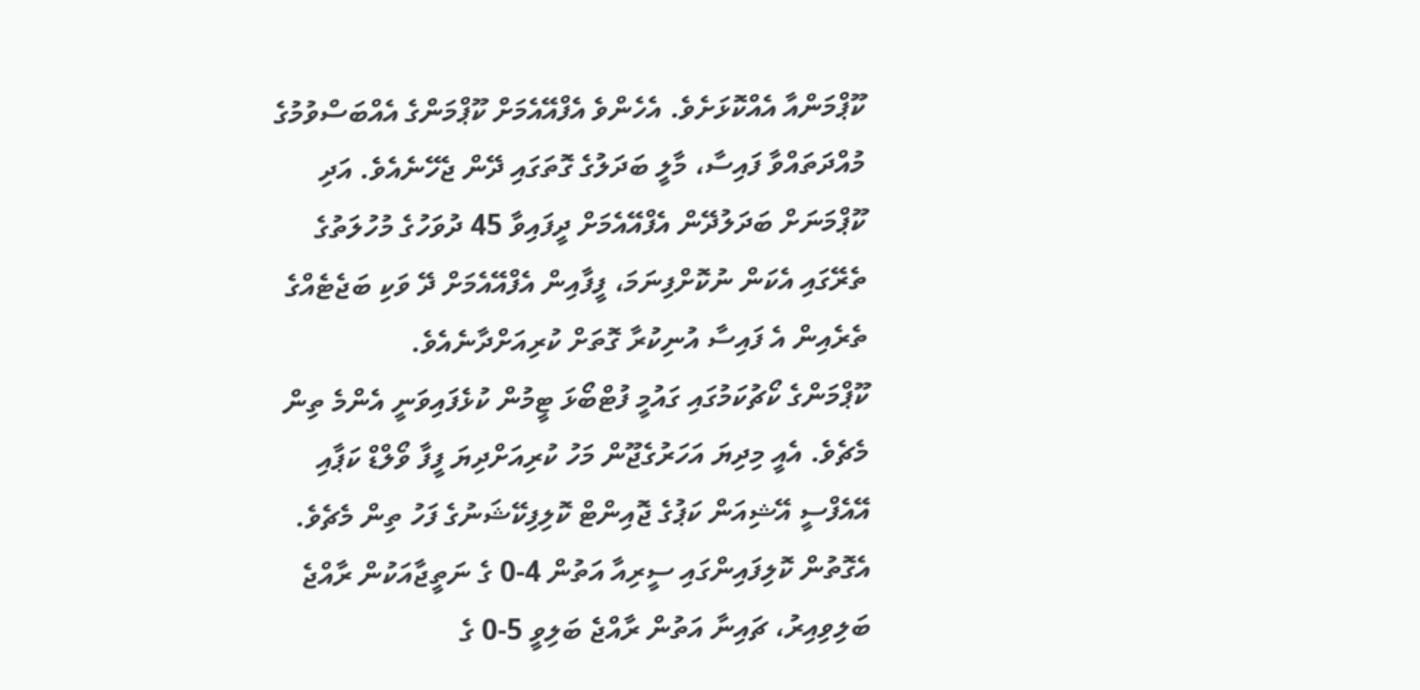ކޫޕްމަންއާ އެއްކޮޅަށެވެ. އެހެންވެ އެފްއޭއެމަށް ކޫޕްމަންގެ އެއްބަސްވުމުގެ މުއްދަތައްވާ ފައިސާ، މާލީ ބަދަލުގެ ގޮތަގައި ދޭން ޖެހޭނެއެވެ. އަދި ކޫޕްމަނަށް ބަދަލުދޭން އެފްއޭއެމަށް ދީފައިވާ 45 ދުވަހުގެ މުހުލަތުގެ ތެރޭގައި އެކަން ނުކޮށްފިނަމަ، ފީފާއިން އެފްއޭއެމަށް ދޭ ވަކި ބަޖެޓެއްގެ ތެރެއިން އެ ފައިސާ އުނިކުރާ ގޮތަށް ކުރިއަށްދާނެއެވެ.
ކޫޕްމަންގެ ކޯޗުކަމުގައި ގައުމީ ފުޓްބޯޅަ ޓީމުން ކުޅެފައިވަނީ އެންމެ ތިން މެޗެވެ. އެއީ މިދިޔަ އަހަރުގެޖޫން މަހު ކުރިއަށްދިޔަ ފީފާ ވޯލްޑް ކަޕާއި އޭއެފްސީ އޭޝިއަން ކަޕުގެ ޖޮއިންޓް ކޮލިފިކޭޝަނުގެ ފަހު ތިން މެޗެވެ.
އެގޮތުން ކޮލިފައިންގައި ސީރިއާ އަތުން 4-0 ގެ ނަތީޖާއަކުން ރާއްޖެ ބަލިވިއިރު، ޗައިނާ އަތުން ރާއްޖެ ބަލިވީ 5-0 ގެ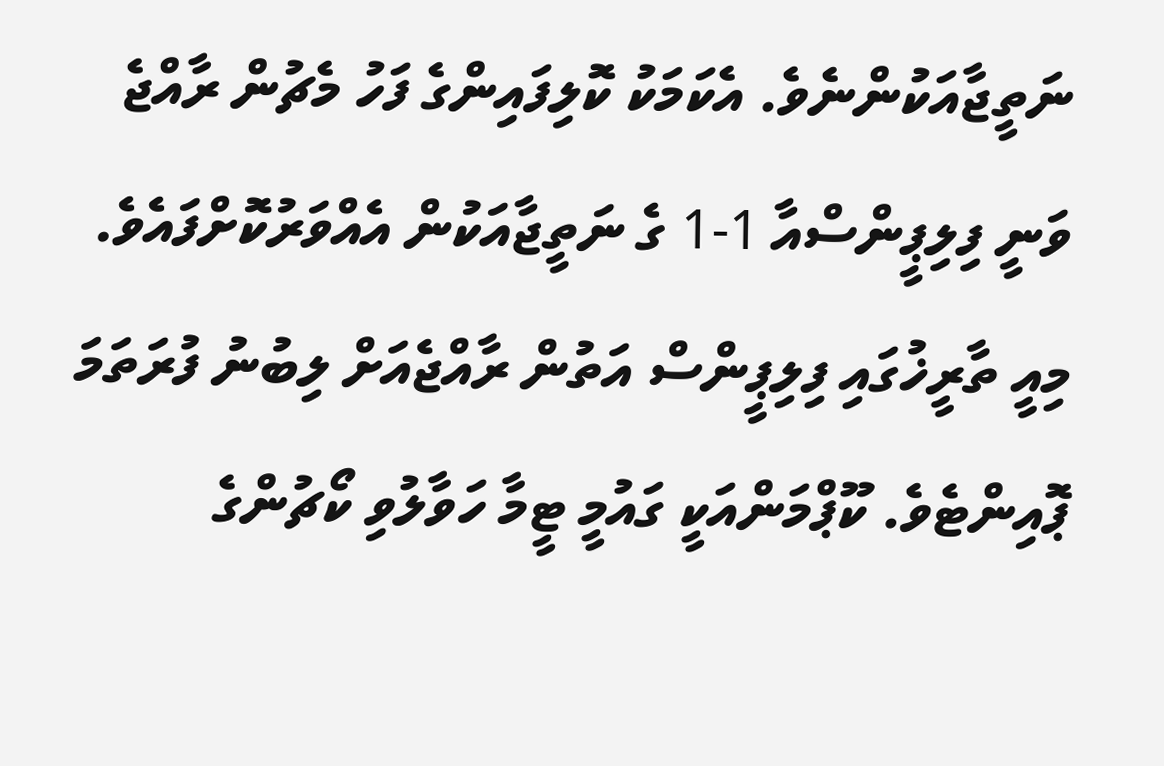ނަތީޖާއަކުންނެވެ. އެކަމަކު ކޮލިފައިންގެ ފަހު މެޗުން ރާއްޖެ ވަނީ ފިލިޕީންސްއާ 1-1 ގެ ނަތީޖާއަކުން އެއްވަރުކޮށްފައެވެ. މިއީ ތާރީޚުގައި ފިލިޕީންސް އަތުން ރާއްޖެއަށް ލިބުނު ފުރަތަމަ ޕޮއިންޓެވެ. ކޫޕްމަންއަކީ ގައުމީ ޓީމާ ހަވާލުވި ކޯޗުންގެ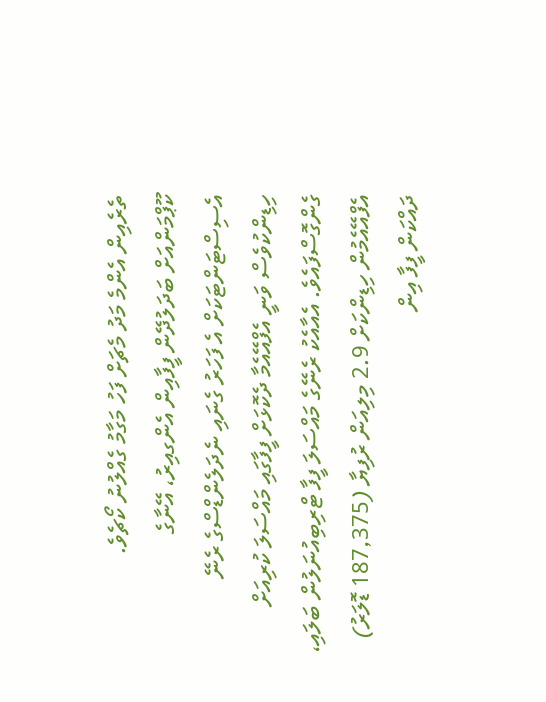ތެރެއިން އެންމެ މަދު މެޗަށް ފަހު މަގާމު ގެއްލުނު ކޯޗެވެ.
ކޫޕްމަންއަށް ބަދަލުދޭން ފީފާއިން އެންގއިރު، އޭނާގެ އެސިސްޓަންޓަކަށް އެ ފަހަރު ގެނައި ނެދަލެންޑްސްގެ ރެނޭ ހިޑިންކުވެސް ވަނީ އެފްއޭއެމާ ދެކޮޅަށް ފީފާގައި މައްސަލަ ކުރިއަށް ގެންގޮސްފައެވެ. އެއާއެކު ރެނޭގެ މައްސަލަ ފީފާ ޓްރިބިއުނަލުން ބަލައި، އެފްއޭއެމުން ހިޑިންކަށް 2.9 މިލިއަން ރުފިޔާ (187,375 ޑޮލަރު) ދައްކަން ފީފާ އިން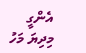އެންގީ މިދިޔަ މަހު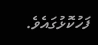ފަހުކޮޅުގައެވެ.